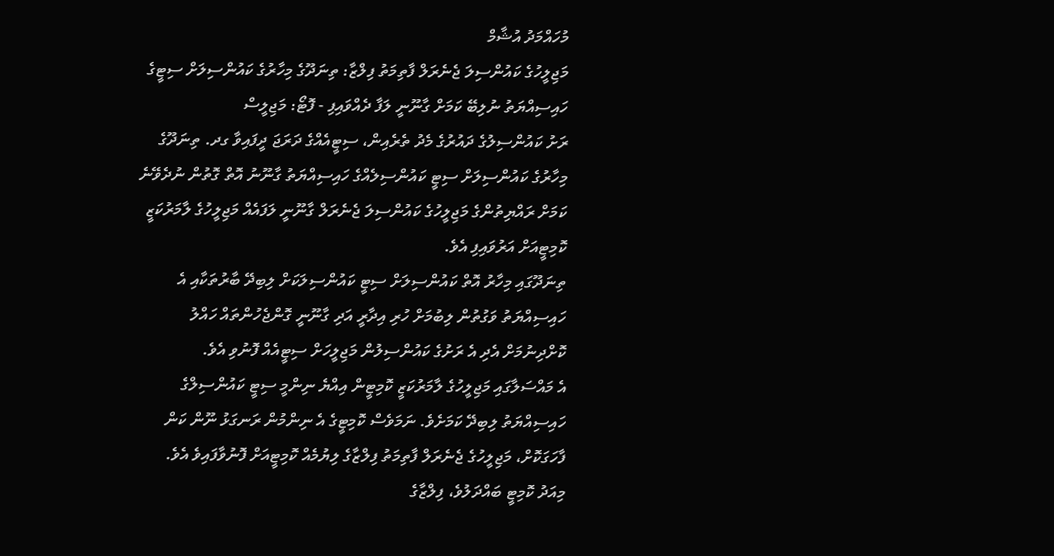މުހައްމަދު އުޝާމް
މަޖިލީހުގެ ކައުންސިލަ ޖެނެރަލް ފާތިމަތު ފިލްޒާ: ތިނަދޫގެ މިހާރުގެ ކައުންސިލަށް ސިޓީގެ ހައިސިއްޔަތު ނުލިބޭ ކަމަށް ގާނޫނީ ލަފާ ދެއްވައިފި - ފޮޓޯ: މަޖިލީސް
ރަށު ކައުންސިލުގެ ދައުރުގެ މެދު ތެރެއިން، ސިޓީއެއްގެ ދަރަޖަ ދީފައިވާ ގދ. ތިނަދޫގެ މިހާރުގެ ކައުންސިލަށް ސިޓީ ކައުންސިލެއްގެ ހައިސިއްޔަތު ގާނޫނު އޮތް ގޮތުން ނުދެވޭނެ ކަމަށް ރައްޔިތުންގެ މަޖިލީހުގެ ކައުންސިލަ ޖެނެރަލް ގާނޫނީ ލަފައެއް މަޖިލީހުގެ ލާމަރުކަޒީ ކޮމިޓީއަށް އަރުވައިފި އެވެ.
ތިނަދޫގައި މިހާރު އޮތް ކައުންސިލަށް ސިޓީ ކައުންސިލަކަށް ލިބިދޭ ބާރުތަކާއި އެ ހައިސިއްޔަތު ވަގުތުން ލިބުމަށް ހުރި އިދާރީ އަދި ގާނޫނީ ގޮންޖެހުންތައް ހައްލު ކޮށްދިނުމަށް އެދި އެ ރަށުގެ ކައުންސިލުން މަޖިލީހަށް ސިޓީއެއް ފޮނުވި އެވެ.
އެ މައްސަލާގައި މަޖިލީހުގެ ލާމަރުކަޒީ ކޮމިޓީން އިއްޔެ ނިންމީ ސިޓީ ކައުންސިލްގެ ހައިސިއްޔަތު ލިބިދޭ ކަމަށެވެ. ނަމަވެސް ކޮމިޓީގެ އެ ނިންމުން ރަނގަޅު ނޫން ކަން ފާހަގަކޮށް، މަޖިލީހުގެ ޖެނެރަލް ފާތިމަތު ފިލްޒާގެ ލިޔުމެއް ކޮމިޓީއަށް ފޮނުވާފައިވެ އެވެ.
މިއަދު ކޮމިޓީ ބައްދަލުވެ، ފިލްޒާގެ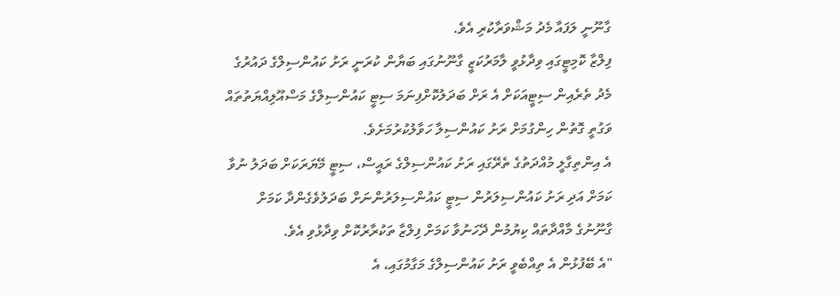ގާނޫނީ ލަފައާ މެދު މަޝްވަރާކުރި އެވެ.
ފިލްޒާ ކޮމިޓީގައި ވިދާޅުވީ ލާމަރުކަޒީ ގާނޫނުގައި ބަޔާން ކުރަނީ ރަށު ކައުންސިލްގެ ދައުރުގެ މެދު ތެރެއިން ސިޓީއަކަށް އެ ރަށް ބަދަލުކޮށްފިނަމަ ސިޓީ ކައުންސިލްގެ މަސްއޫލިއްޔަތުތައް ވަގުތީ ގޮތުން ހިންގުމަށް ރަށު ކައުންސިލާ ހަވާލުކުރުމަށެވެ.
އެ އިންތިގާލީ މުއްދަތުގެ ތެރޭގައި ރަށު ކައުންސިލްގެ ރައީސް، ސިޓީ މޭޔަރަކަށް ބަދަލު ނުވާ ކަމަށް އަދި ރަށު ކައުންސިލަރުން ސިޓީ ކައުންސިލަރުންނަށް ބަދަލުވެގެންދާ ކަމަށް ގާނޫނުގެ މާއްދާތައް ކިޔުމުން ދޭހަނުވާ ކަމަށް ފިލްޒާ ތަކުރާރުކޮށް ވިދާޅުވި އެވެ.
"އެ ބޭފުޅުން އެ ތިއްބެވީ ރަށު ކައުންސިލްގެ މަގާމުގައި، އެ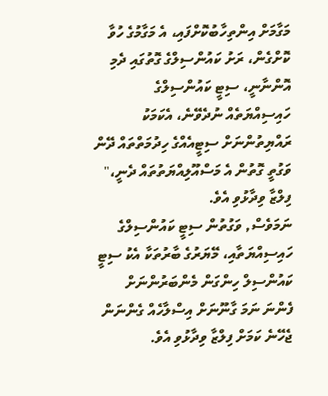މަގާމަށް އިންތިހާބުކޮށްފައި، އެ މަގާމުގެ ހުވާ ކޮށްގެން، ރަށު ކައުންސިލްގެ ގޮތުގައި ދެމި އޮންނާނީ، ސިޓީ ކައުންސިލްގެ ހައިސިއްޔަތެއް ނުދެވޭނެ، އެކަމަކު ރައްޔިތުންނަށް ސިޓީއެއްގެ ހިދުމަތްތައް ދޭން ވަގުތީ ގޮތުން އެ މަސްއޫލިއްޔަތުތައް ދެނީ،" ފިލްޒާ ވިދާޅުވި އެވެ.
ނަމަވެސް, ވަގުތުން ސިޓީ ކައުންސިލްގެ ހައިސިއްޔަތާއި، މޭޔަރުގެ ބާރުތަކާ އެކު ސިޓީ ކައުންސިލް ހިންގަން މެންބަރުންނަށް ފެންނަ ނަމަ ގާނޫނަށް އިސްލާހެއް ގެންނަން ޖެހޭނެ ކަމަށް ފިލްޒާ ވިދާޅުވި އެވެ.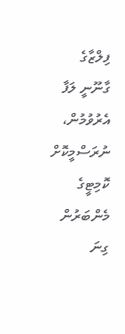ފިލްޒާގެ ގާނޫނީ ލަފާ އެރުވުމުން، ނުރަސްމީކޮށް ކޮމިޓީގެ މެންބަރުން ގިނަ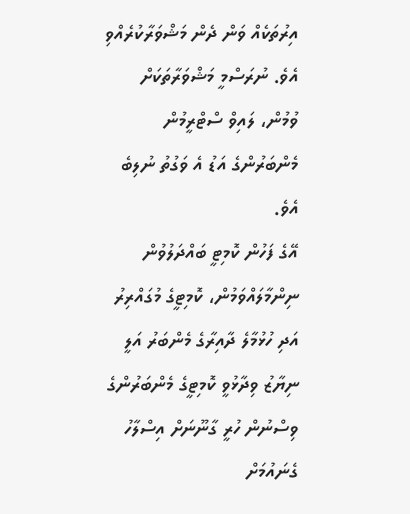އިރުތަކެއް ވަން ދެން މަޝްވަރާކުރެއްވި އެވެ. ނުރަސްމީ މަޝްވަރާތަކަށް ވުމުން، ލައިވް ސްޓްރީމުން މެންބަރުންގެ އަޑު އެ ވަގުތު ނުލިބެ އެވެ.
އޭގެ ފަހުން ކޮމިޓީ ބައްދަލުވުން ނިންމާލައްވަމުން، ކޮމިޓީގެ މުގައްރިރު އަދި ހުޅުމާލެ ދާއިރާގެ މެންބަރު އަލީ ނިޔާޒު ވިދާޅުވީ ކޮމިޓީގެ މެންބަރުންގެ ވިސްނުން ހުރީ ގާނޫނަށް އިސްލާހު ގެނައުމަށް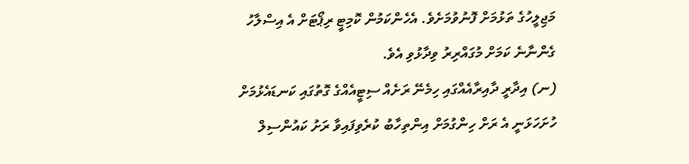މަޖިލީހުގެ ތަޅުމަށް ފޮނުވުމަށެވެ. އެހެންކަމުން ކޮމިޓީ ރިޕޯޓަށް އެ އިސްލާހު ގެންނާނެ ކަމަށް މުގައްރިރު ވިދާޅުވި އެވެ.
(ނ) އިދާރީ ދާއިރާއެއްގައި ހިމެނޭ ރަށެއް ސިޓީއެއްގެ ގޮތުގައި ކަނޑައެޅުމަށް ހުށަހަޅަނީ އެ ރަށް ހިންގުމަށް އިންތިހާބު ކުރެވިފައިވާ ރަށު ކައުންސިލް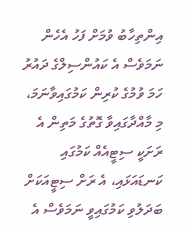އިންތިހާބު ވުމަށް ފަހު އެހެން ނަމަވެސް އެ ކައުންސިލްގެ ދައުރު ހަމަ ވުމުގެ ކުރިން ކަމުގައިވާނަމަ، މި މާއްދާގައިވާ ގޮތުގެ މަތިން އެ ރަށަކީ ސިޓީއެއް ކަމުގައި ކަނޑައަޅައި، އެ ރަށް ސިޓީއަކަށް ބަދަލުވި ކަމުގައިވީ ނަމަވެސް އެ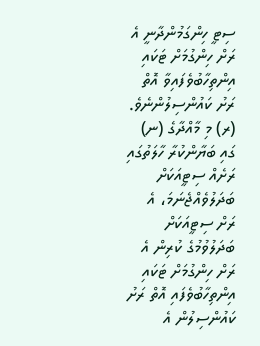ސިޓީ ހިންގަމުންދާނީ އެ ރަށް ހިންގުމަށް ޓަކައި އިންތިހާބުވެފައިވާ އޮތް ރަށު ކައުންސިލުންނެވެ. (ރ) މި މާއްދާގެ (ނ) ގައި ބަޔާންކުރާ ހާލަތުގައި ރަށެއް ސިޓީއަކަށް ބަދަލުވެއްޖެނަމަ، އެ ރަށް ސިޓީއަކަށް ބަދަލުވުމުގެ ކުރިން އެ ރަށް ހިންގުމަށް ޓަކައި އިންތިހާބުވެފައި އޮތް ރަށު ކައުންސިލުން އެ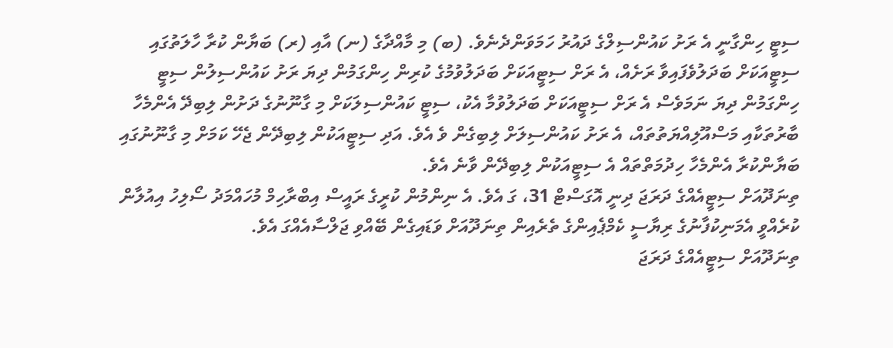ސިޓީ ހިންގާނީ އެ ރަށު ކައުންސިލްގެ ދައުރު ހަމަވަންދެނެވެ. (ބ) މި މާއްދާގެ (ނ) އާއި (ރ) ބަޔާން ކުރާ ހާލަތުގައި ސިޓީއަކަށް ބަދަލުވެފައިވާ ރަށެއް، އެ ރަށް ސިޓީއަކަށް ބަދަލުވުމުގެ ކުރިން ހިންގަމުން ދިޔަ ރަށު ކައުންސިލުން ސިޓީ ހިންގަމުން ދިޔަ ނަމަވެސް އެ ރަށް ސިޓީއަކަށް ބަދަލުވުމާ އެކު، ސިޓީ ކައުންސިލަކަށް މި ގާނޫނުގެ ދަށުން ލިބިދޭ އެންމެހާ ބާރުތަކާއި މަސްއޫލިއްޔަތުތައް، އެ ރަށު ކައުންސިލަށް ލިބިގެން ވެ އެވެ. އަދި ސިޓީއަކުން ލިބިދޭން ޖެހޭ ކަމަށް މި ގާނޫނުގައި ބަޔާންކުރާ އެންމެހާ ހިދުމަތްތައް އެ ސިޓީއަކުން ލިބިދޭން ވާނެ އެވެ.
ތިނަދޫއަށް ސިޓީއެއްގެ ދަރަޖަ ދިނީ އޮގަސްޓް 31، ގަ އެވެ. އެ ނިންމުން ކުރީގެ ރައީސް އިބްރާހިމް މުހައްމަދު ސޯލިހު އިއުލާން ކުރެއްވީ އެމަނިކުފާނުގެ ރިޔާސީ ކެމްޕެއިންގެ ތެރެއިން ތިނަދޫއަށް ވަޑައިގެން ބޭއްވި ޖަލްސާއެއްގަ އެވެ.
ތިނަދޫއަށް ސިޓީއެއްގެ ދަރަޖަ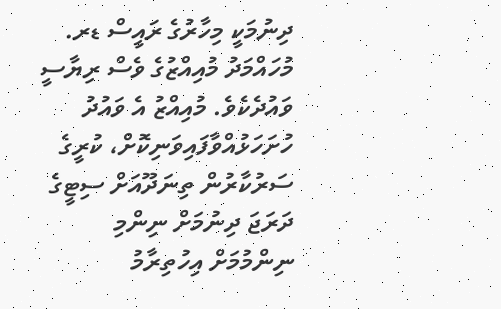ދިނުމަކީ މިހާރުގެ ރައީސް ޑރ. މުހައްމަދު މުއިއްޒުގެ ވެސް ރިޔާސީ ވައުދެކެވެ. މުއިއްޒު އެ ވައުދު ހުށަހަޅުއްވާފައިވަނިކޮށް، ކުރީގެ ސަރުކާރުން ތިނަދޫއަށް ސިޓީގެ ދަރަޖަ ދިނުމަށް ނިންމި ނިންމުމަށް އިހުތިރާމު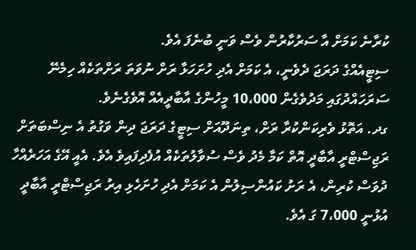ކުރާނެ ކަމަށް އާ ސަރުކާރުން ވެސް ވަނީ ބުނެފަ އެވެ.
ސިޓީއެއްގެ ދަރަޖަ ދެވެނީ، އެ ކަމަށް އެދި ހުށަހަޅާ ރަށް ނުވަތަ ރަށްތަކެއް ހިމެނޭ ސަރަހައްދުގައި މަދުވެގެން 10،000 މީހުންގެ އާބާދީއެއް އޮވެގެނެވެ.
ގދ. އަތޮޅު ވެރިކަންކުރާ ރަށް، ތިނަދޫއަށް ސިޓީގެ ދަރަޖަ ދިން ވަގުތު އެ ނިސްބަތަށް ރަޖިސްޓްރީ އާބާދީ އޮތް ކަމާ މެދު ވެސް ސުވާލުތަކެއް އުފެދިފައިވެ އެވެ. އެއީ އޭގެ އަހަރެއްހާ ދުވަސް ކުރިން، އެ ރަށު ކައުންސިލުން އެ ކަމަށް އެދި ހުށަހެޅި އިރު ރަޖިސްޓްރީ އާބާދީ އުޅުނީ 7،000 ގަ އެވެ.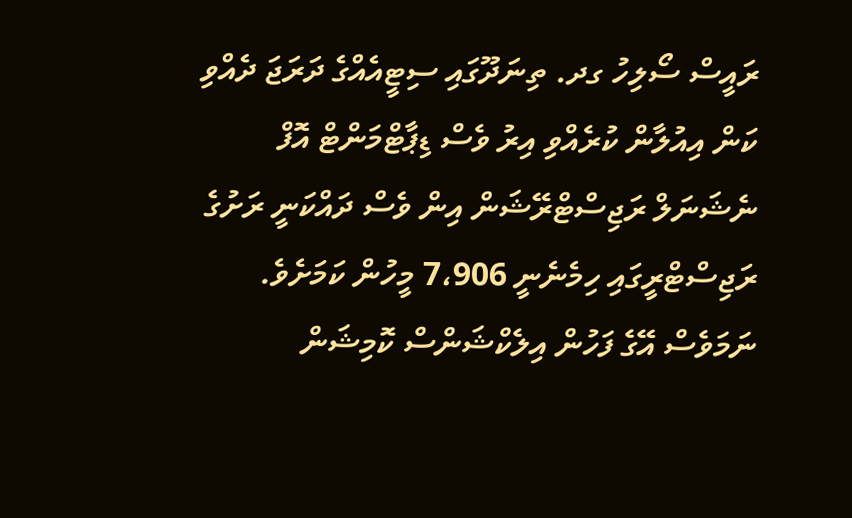ރައީސް ސޯލިހު ގދ. ތިނަދޫގައި ސިޓީއެއްގެ ދަރަޖަ ދެއްވި ކަން އިއުލާން ކުރެއްވި އިރު ވެސް ޑިޕާޓްމަންޓް އޮފް ނެޝަނަލް ރަޖިސްޓްރޭޝަން އިން ވެސް ދައްކަނީ ރަށުގެ ރަޖިސްޓްރީގައި ހިމެނެނީ 7،906 މީހުން ކަމަށެވެ.
ނަމަވެސް އޭގެ ފަހުން އިލެކްޝަންސް ކޮމިޝަން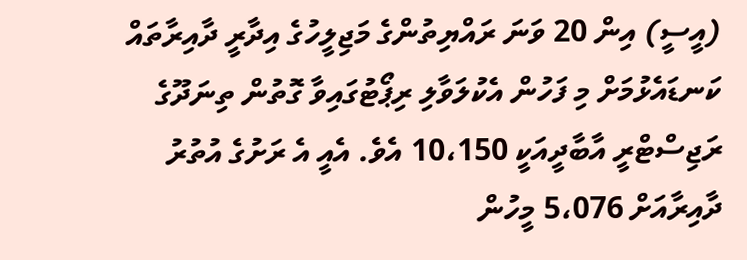(އީސީ) އިން 20 ވަނަ ރައްޔިތުންގެ މަޖިލީހުގެ އިދާރީ ދާއިރާތައް ކަނޑައެޅުމަށް މި ފަހުން އެކުލަވާލި ރިޕޯޓުގައިވާ ގޮތުން ތިނަދޫގެ ރަޖިސްޓްރީ އާބާދީއަކީ 10،150 އެވެ. އެއީ އެ ރަށުގެ އުތުރު ދާއިރާއަށް 5،076 މީހުން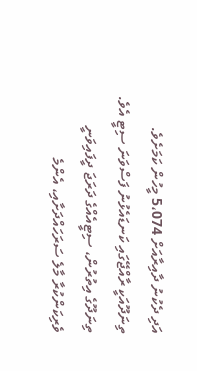އަދި ދެކުނު ދާއިރާއަށް 5،074 މީހުން ކަމަށެވެ.
ތިނަދޫއަކީ ރާއްޖޭގައި ކަނޑައެޅުނު ފަސްވަނަ ސިޓީ އެވެ. ތިނަދޫގެ އިތުރުން، ސިޓީއެއްގެ ދަރަޖަ ދީފައިވަނީ ވެރިކަންކުރާ މާލެ ސަރަހައްދަށާއި، އެންމެ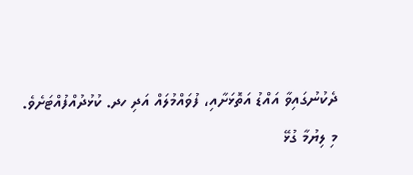ދެކުނުގައިވާ އައްޑު އަތޮޅަށާއި، ފުވައްމުލައް އަދި ހދ. ކުޅުދުއްފުއްޓަށެވެ.
މި ލިޔުމާ ގުޅޭ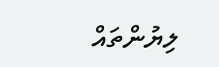ލިޔުންތައް